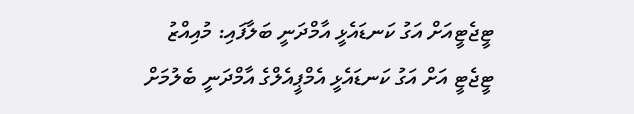ޓީޖެޓީއަށް އަގު ކަނޑައެޅީ އާމްދަނީ ބަލާފައި: މުއިއްޒު
ޓީޖެޓީ އަށް އަގު ކަނޑައެޅީ އެމްޕީއެލްގެ އާމްދަނީ ބެލުމަށް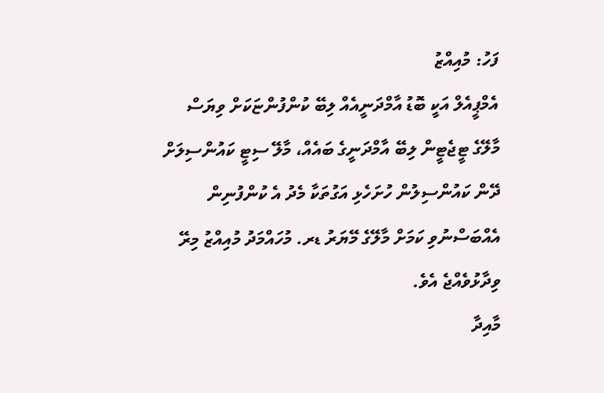ފަހު: މުއިއްޒު
އެމްޕީއެލް އަކީ ބޮޑު އާމްދަނީއެއް ލިބޭ ކުންފުންޏަކަށް ވިޔަސް މާލޭގެ ޓީޖެޓީން ލިބޭ އާމްދަނީގެ ބައެއް، މާލޭ ސިޓީ ކައުންސިލަށް ދޭން ކައުންސިލުން ހުށަހެޅި އަގުތަކާ މެދު އެ ކުންފުނިން އެއްބަސްނުވި ކަމަށް މާލޭގެ މޭޔަރު ޑރ. މުހައްމަދު މުއިއްޒު މިރޭ ވިދާޅުވެއްޖެ އެވެ.
މާއިދާ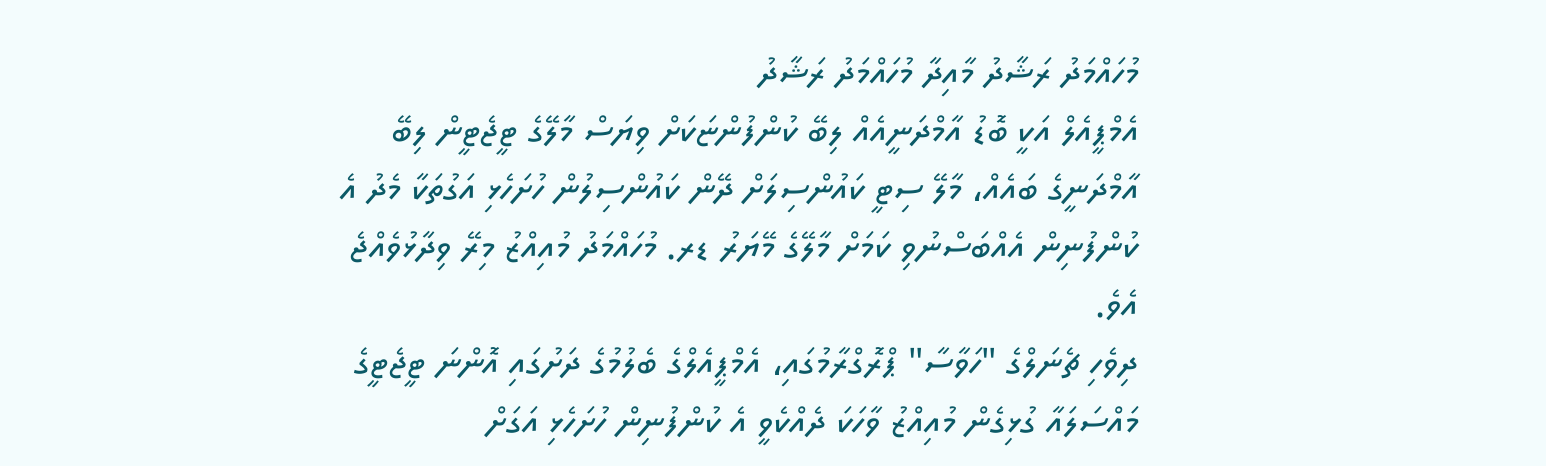މުހައްމަދު ރަޝާދު މާއިދާ މުހައްމަދު ރަޝާދު
އެމްޕީއެލް އަކީ ބޮޑު އާމްދަނީއެއް ލިބޭ ކުންފުންޏަކަށް ވިޔަސް މާލޭގެ ޓީޖެޓީން ލިބޭ އާމްދަނީގެ ބައެއް، މާލޭ ސިޓީ ކައުންސިލަށް ދޭން ކައުންސިލުން ހުށަހެޅި އަގުތަކާ މެދު އެ ކުންފުނިން އެއްބަސްނުވި ކަމަށް މާލޭގެ މޭޔަރު ޑރ. މުހައްމަދު މުއިއްޒު މިރޭ ވިދާޅުވެއްޖެ އެވެ.
ދިވެހި ޗެނަލްގެ "ހަވާސާ" ޕްރޮގްރާމުގައި، އެމްޕީއެލްގެ ބެލުމުގެ ދަށުގައި އޮންނަ ޓީޖެޓީގެ މައްސަލައާ ގުޅިގެން މުއިއްޒު ވާހަކަ ދެއްކެވީ އެ ކުންފުނިން ހުށަހެޅި އަގަށް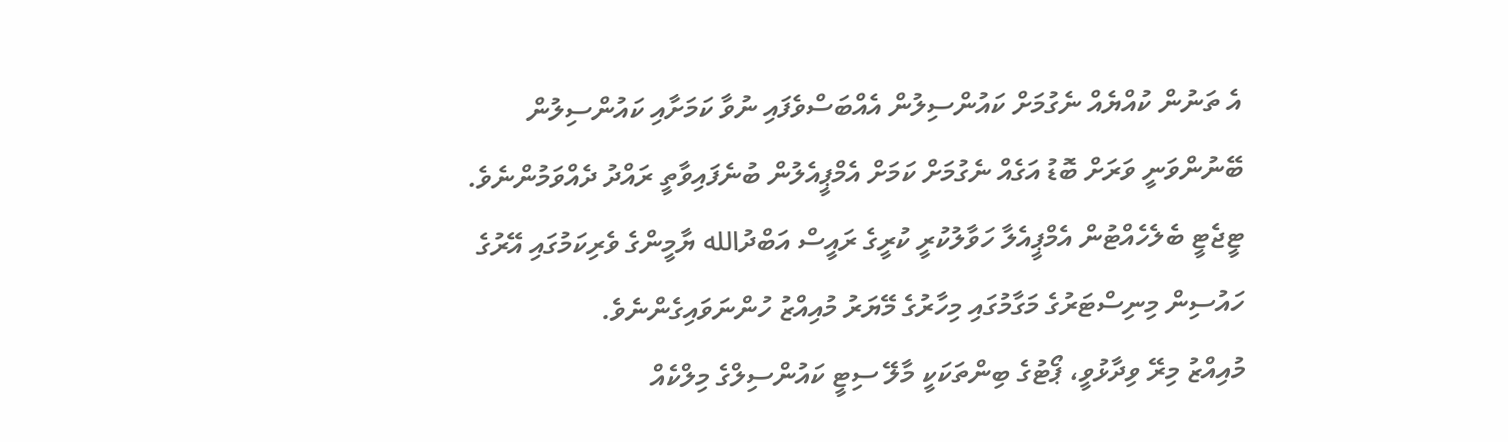އެ ތަނުން ކުއްޔެއް ނެގުމަށް ކައުންސިލުން އެއްބަސްވެފައި ނުވާ ކަމަށާއި ކައުންސިލުން ބޭނުންވަނީ ވަރަށް ބޮޑު އަގެއް ނެގުމަށް ކަމަށް އެމްޕީއެލުން ބުނެފައިވާތީ ރައްދު ދެއްވަމުންނެވެ.
ޓީޖެޓީ ބެލެހެއްޓުން އެމްޕީއެލާ ހަވާލުކުރީ ކުރީގެ ރައީސް އަބްދުالله ޔާމީންގެ ވެރިކަމުގައި އޭރުގެ ހައުސިން މިނިސްޓަރުގެ މަގާމުގައި މިހާރުގެ މޭޔަރު މުއިއްޒު ހުންނަވައިގެންނެވެ.
މުއިއްޒު މިރޭ ވިދާޅުވީ، ޕޯޓުގެ ބިންތަކަކީ މާލޭ ސިޓީ ކައުންސިލްގެ މިލްކެއް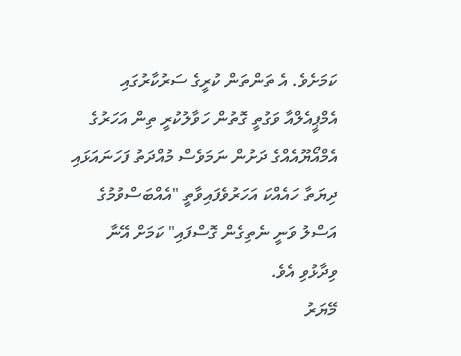ކަމަށެވެ. އެ ތަންތަން ކުރީގެ ސަރުކާރުގައި އެމްޕީއެލްއާ ވަގުތީ ގޮތުން ހަވާލުކުރީ ތިން އަހަރުގެ އެމްއޯޔޫއެއްގެ ދަށުން ނަމަވެސް މުއްދަތު ފަހަނައަޅައި ދިޔަތާ ހައެއްކަ އަހަރުވެފައިވާތީ "އެއްބަސްވުމުގެ އަސްލު ވަނީ ނެތިގެން ގޮސްފައި" ކަމަށް އޭނާ ވިދާޅުވި އެވެ.
މޭޔަރު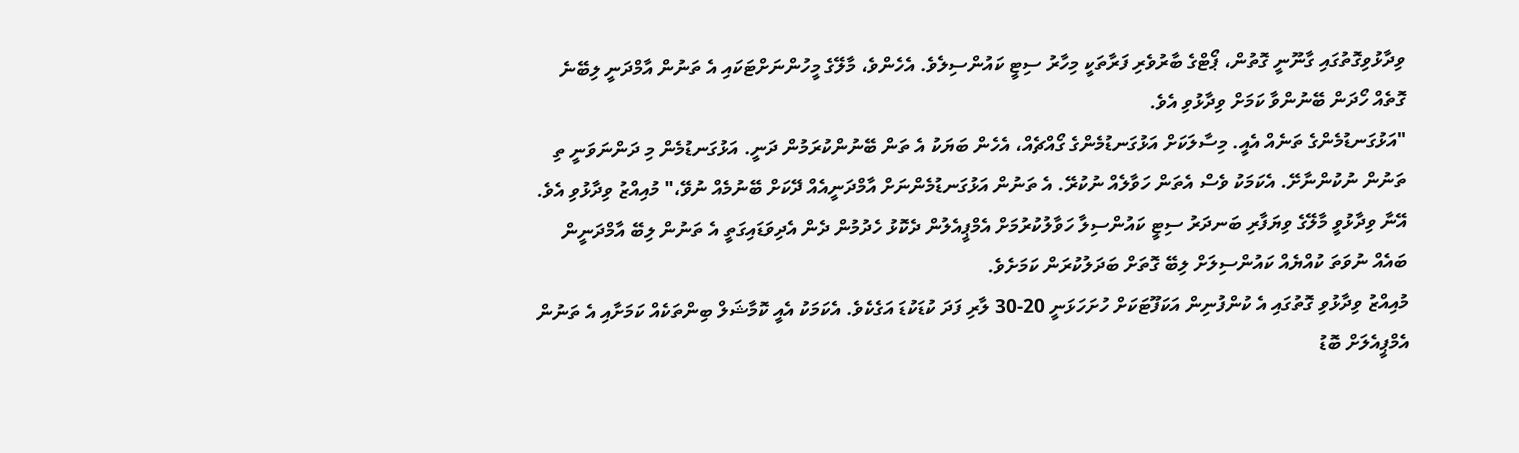ވިދާޅުވިގޮތުގައި ގާނޫނީ ގޮތުން، ޕޯޓްގެ ބާރުވެރި ފަރާތަކީ މިހާރު ސިޓީ ކައުންސިލެވެ. އެހެންވެ، މާލޭގެ މީހުންނަށްޓަކައި އެ ތަނުން އާމްދަނީ ލިބޭނެ ގޮތެއް ހޯދަން ބޭނުންވާ ކަމަށް ވިދާޅުވި އެވެ.
"އަޅުގަނޑުމެންގެ ތަނެއް އެއީ. މިސާލަކަށް އަޅުގަނޑުމެންގެ ގޯއްޗެއް، އެހެން ބަޔަކު އެ ތަން ބޭނުންކުރަމުން ދަނީ. އަޅުގަނޑުމެން މި ދަންނަވަނީ ތި ތަނުން ނުކުންނާށޭ. އެކަމަކު ވެސް އެތަން ހަވާލެއް ނުކުރޭ. އެ ތަނުން އަޅުގަނޑުމެންނަށް އާމްދަނީއެއް ދޭކަށް ބޭނުމެއް ނުވޭ،" މުއިއްޒު ވިދާޅުވި އެވެ.
އޭނާ ވިދާޅުވީ މާލޭގެ ވިޔަފާރި ބަނދަރު ސިޓީ ކައުންސިލާ ހަވާލުކުރުމަށް އެމްޕީއެލުން ދެކޮޅު ހެދުމުން ދެން އެދިވަޑައިގަތީ އެ ތަނުން ލިބޭ އާމްދަނީން ބައެއް ނުވަތަ ކުއްޔެއް ކައުންސިލަށް ލިބޭ ގޮތަށް ބަދަލުކުރަން ކަމަށެވެ.
މުއިއްޒު ވިދާޅުވި ގޮތުގައި އެ ކުންފުނިން އަކަފޫޓަކަށް ހުށަހަޅަނީ 20-30 ލާރި ފަދަ ކުޑަކުޑަ އަގެކެވެ. އެކަމަކު އެއީ ކޮމާޝަލް ބިންތަކެއް ކަމަށާއި އެ ތަނުން އެމްޕީއެލަށް ބޮޑު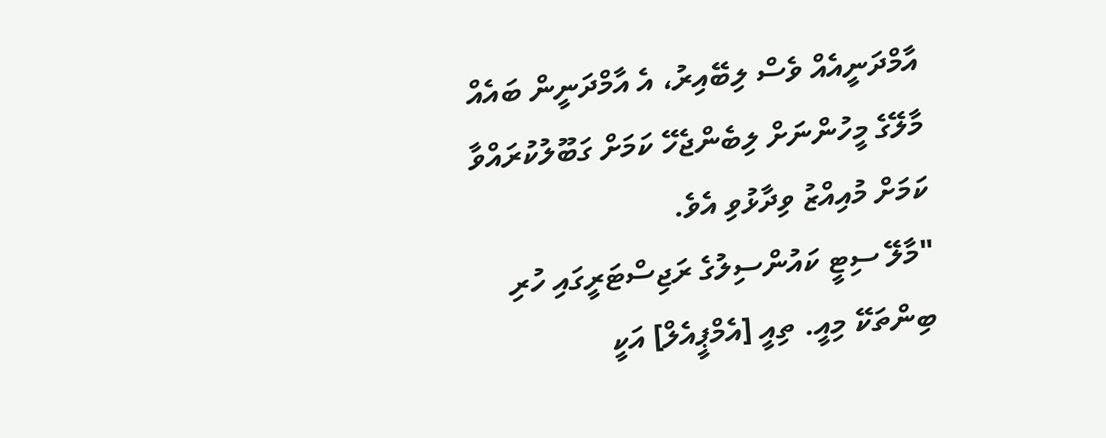އާމްދަނީއެއް ވެސް ލިބޭއިރު، އެ އާމްދަނީން ބައެއް މާލޭގެ މީހުންނަށް ލިބެންޖެހޭ ކަމަށް ގަބޫލުކުރައްވާ ކަމަށް މުއިއްޒު ވިދާޅުވި އެވެ.
"މާލޭ ސިޓީ ކައުންސިލުގެ ރަޖިސްޓަރީގައި ހުރި ބިންތަކޭ މިއީ. ތިއީ [އެމްޕީއެލް] އަކީ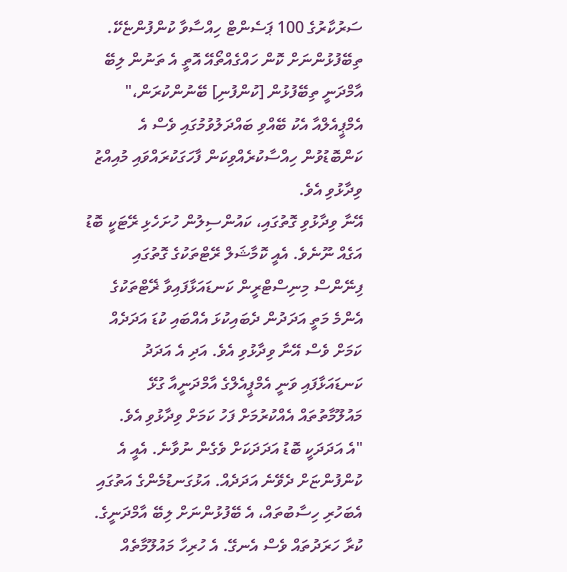ސަރުކާރުގެ 100 ޕަސެންޓް ހިއްސާވާ ކުންފުންޏެކޭ. ތިބޭފުޅުންނަށް ކޮން ހައްގެއްތޯއޭ އޮތީ އެ ތަނުން ލިބޭ އާމްދަނީ ތިބޭފުޅުން [ކުންފުނި] ބޭނުންކުރަން،" އެމްޕީއެލްއާ އެކު ބޭއްވި ބައްދަލުވުމުގައި ވެސް އެ ކަންބޮޑުވުން ހިއްސާކުރެއްވިކަން ފާހަގަކުރައްވައި މުއިއްޒު ވިދާޅުވި އެވެ.
އޭނާ ވިދާޅުވި ގޮތުގައި، ކައުންސިލުން ހުށަހެޅި ރޭޓަކީ ބޮޑު އަގެއް ނޫނެވެ. އެއީ ކޮމާޝަލް ރޭޓްތަކުގެ ގޮތުގައި ފިނޭންސް މިނިސްޓްރީން ކަނޑައަޅާފައިވާ ޜޭޓްތަކުގެ އެންމެ މަތީ އަދަދުން ދެބައިކުޅަ އެއްބައި ކުޑަ އަދަދެއް ކަމަށް ވެސް އޭނާ ވިދާޅުވި އެވެ. އަދި އެ އަދަދު ކަނޑައަޅާފައި ވަނީ އެމްޕީއެލްގެ އާމްދަނީއާ ގުޅޭ މައުލޫމާތުތައް އެއްކުރުމަށް ފަހު ކަމަށް ވިދާޅުވި އެވެ.
"އެ އަދަދަކީ ބޮޑު އަދަދަކަށް ވެގެން ނުވާނެ. އެއީ އެ ކުންފުންޏަށް ދެވޭނެ އަދަދެއް. އަޅުގަނޑުމެންގެ އަތުގައި އެބަހުރި ހިސާބުތައް، އެ ބޭފުޅުންނަށް ލިބޭ އާމްދަނީގެ. ކުރާ ހަރަދުތައް ވެސް އެނގޭ. އެ ހުރިހާ މައުލޫމާތެއް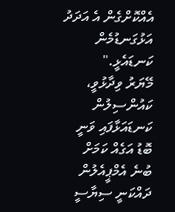އެއްކޮށްގެން އެ އަދަދު އަޅުގަނޑުމެން ކަނޑައެޅީ."
މޭޔަރު ވިދާޅުވީ، ކައުންސިލުން ކަނޑައަޅާފައި ވަނީ ބޮޑު އަގެއް ކަމަށް ބުނެ އެމްޕީއެލުން ދައްކަނީ ސިޔާސީ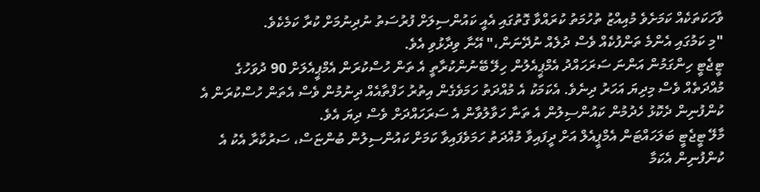ވާހަކަތަކެއް ކަމަށެވެ މުއިއްޒު ތުހުމަތު ކުރައްވާ ގޮތުގައި އެއީ ކައުންސިލަށް ފުރުސަތު ނުދިނުމަށް ކުރާ ކަމެކެވެ.
"މި ކަމުގައި އެންމެ ތަންފުކެއް ވެސް ދުލެއް ނުދޭނަން،" އޭނާ ވިދާޅުވި އެވެ.
ޓީޖެޓީ ހިންގަމުން އަންނަ ސަރަހައްދު އެމްޕީއެލުން ހިލޭ ބޭނުންކުރާތީ އެ ތަން ހުސްކުރަން އެމްޕީއެލަށް 90 ދުވަހުގެ މުއްދަތެއް ވެސް މިދިޔަ އަހަރު ދިނެވެ. އެކަމަކު އެ މުއްދަތު ހަމަވެގެން އިތުރު ހަފްތާއެއް ދިނުމުން ވެސް އެތަން ހުސްކުރަން އެ ކުންފުނިން ދެކޮޅު ހެދުމުން ކައުންސިލުން އެ ތަނާ ހަވާލުވާން އެ ސަރަހައްދަށް ވެސް ދިޔަ އެވެ.
މާލޭ ޓީޖެޓީ ބަލަހައްޓަން އެމްޕީއެލް އަށް ދީފައިވާ މުއްދަތު ހަމަވެފައިވާ ކަމަށް ކައުންސިލުން ބުންޏަސް، ސަރުކާރާ އެކު އެ ކުންފުނިން އެކަމާ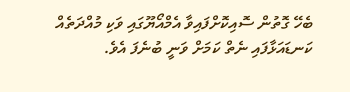ބެހޭ ގޮތުން ސޮއިކޮށްފައިވާ އެމްއޯޔޫގައި ވަކި މުއްދަތެއް ކަނޑައަޅާފައި ނެތް ކަމަށް ވަނީ ބުނެފަ އެވެ.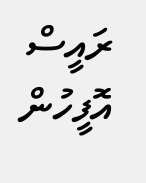ރައީސް އޮފީހުން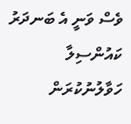ވެސް ވަނީ އެ ބަނދަރު ކައުންސިލާ ހަވާލުނުކުރަން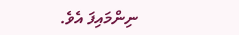ނިންމައިފަ އެވެ.